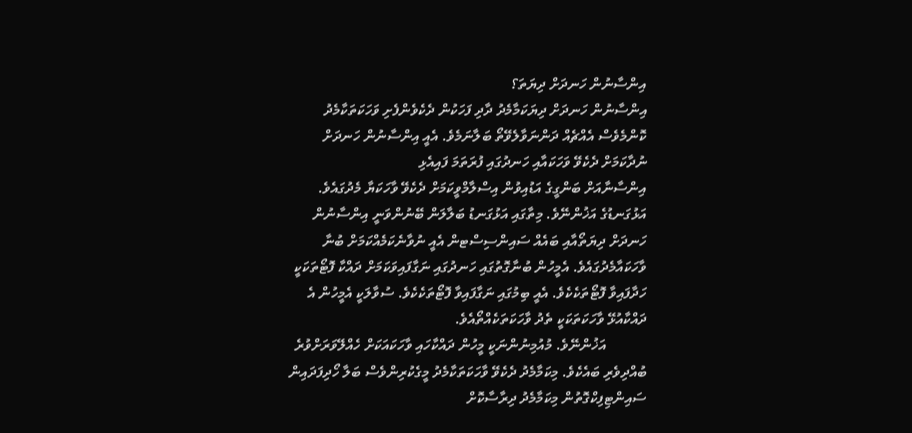އިންސާނުން ހަނދަށް ދިޔަތަ؟
އިންސާނުން ހަނދަށް ދިޔަކަމާމެދު ދާދި ފަހަކުން ދެކެވެންފެށި ވަހަކަތަކާމެދު ކޮންމެވެސް އެއްޗެއް ދަންނަވާލެވޭތޯ ބަލާނަމެވެ. އެއީ އިންސާނުން ހަނދަށް ނުދާކަމަށް ދެކެވޭ ވަހަކައާއި ހަނދުގައި ފުރަތަމަ ފައިއެޅި
އިންސާނާއަށް ބަންގީގެ އަޑުއިވުން އިސްލާމްވީކަމަށް ދެކެވޭ ވާހަކަޔާ މެދުގައެވެ.
އަޅުގަނޑުގެ އަޚުންނޭވެ. މިތާގައި އަޅުގަނޑު ބަލާލަން ބޭނުންވަނީ އިންސާނުން ހަނދަށް ދިޔަތޯއާއި ބައެއް ސައިންސިސްޓން އެއީ ނުވާނެކަމެއްކަމަށް ބުނާ ވާހަކައާމެދުގައެވެ. އެމީހުން ބުނާގޮތުގައި ހަނދުގައި ނަގާފައިވަކަމަށް ދައްކާ ފޮޓޯތަކަކީ ހަދާފައިވާ ފޮޓޯތަކެކެވެ. އެއީ ބިމުގައި ނަގާފައިވާ ފޮޓޯތަކެކެވެ. ސުވާލަކީ އެމީހުން އެ ދައްކާއުޅޭ ވާހަކަތަކަކީ ތެދު ވާހަކަތަކެއްތޯއެވެ.
           އަޚުންނޭވެ. މުއުމިނުންނަކީ މީހުން ދައްކާހައި ވާހަކައަކަށް ހެއްލޭވަރަށްވުރެ ބުއްދިވެރި ބައެކެވެ. މިކަމާމެދު ދެކެވޭ ވާހަކަތަކާމެދު މީގެކުރިންވެސް ބަލާ ހޯދިފަދައިން ސައިންޓިފިކްގޮތުން މިކަމާމެދު ދިރާސާކޮށް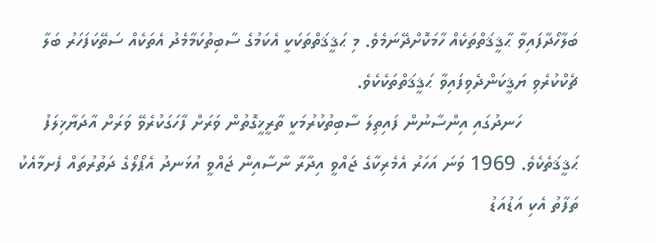ބަލާހޯދާފައިވާ ޙާޤީޤަތްތަކެއް ހާމަކޮށްދޭނަމެވެ. މި ޙަޤީޤަތްތަކަކީ އެކަމުގެ ސާބިތުކަމާމެދު އެތަކެއް ސަތޭކަފަހަރު ބަލާ ޗެކްކުރެވި ޔަޤީކަންދެވިފައިވާ ޙަޤީޤަތްތަކެކެވެ.
           ހަނދުގައި އިންސާނުން ފައިތިލަ ސާބިތުކުރުމަކީ ތާރީޚީގޮތުން ވަރަށް ފާހަގަކުރެވޭ ވަރަށް އާދަޔާޚިލަފު ޙަޤީޤަތެކެވެ. 1969 ވަނަ އަހަރު އެމެރިކާގެ ޖައްވީ އިދާރާ ނާސާއިން ޖައްވީ އުޅަނދު އެޕޯލޯގެ ދަތުރުތައް ފެށމާއެކު ތަފާތު އެކި އަޑުއަޑު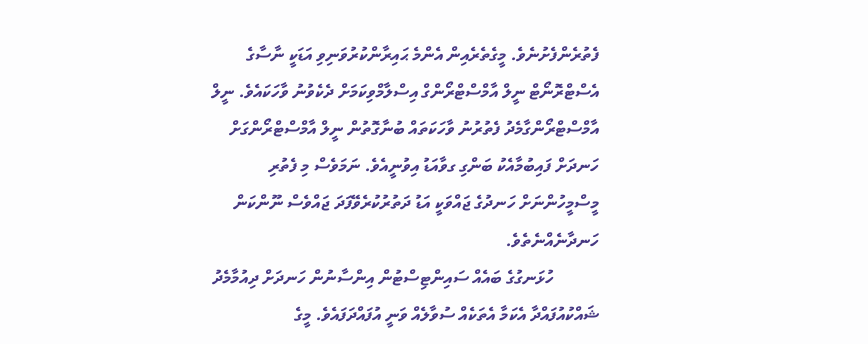ފެތުރެންފެށުނެވެ. މީގެތެރެއިން އެންމެ ޙައިރާންކުރުވަނިވި އަޑަކީ ނާސާގެ އެސްޓްރޮނޯޓް ނީލް އާމްސްޓްރޯންގް އިސްލާމްވިކަމަށް ދެކެވުނު ވާހަކައެވެ. ނީލް އާމްސްޓްރޯންގާމެދު ފެތުރުނު ވާހަކަތައް ބުނާގޮތުން ނީލް އާމްސްޓްރޯންގަށް ހަނދަށް ފައިބުމާއެކު ބަންގި ގވާއަޑު އިވުނީއެވެ. ނަމަވެސް މި ފެތުރި މީސްމީހުންނަށް ހަނދުގެ ޖައްވަކީ އަޑު ދަތުރުކުރެވޭފަދަ ޖައްވެސް ނޫންކަން ހަނދާނެއްނެތެވެ.
           ހުޅަނގުގެ ބައެއް ސައިންޓިސްޓުން އިންސާނުން ހަނދަށް ދިއުމާމެދު ޝައްކުއުފައްދާ އެކަމާ އެތަކެއް ސުވާލެއް ވަނީ އުފައްދަފައެވެ. މީގެ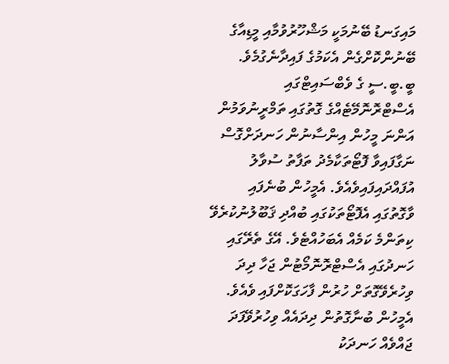މައިގަނޑު ބޭނުމަކީ މަޝްހޫރުވުމާއި މީޑިއާގެ ބޭނުންކޮށްގެން އެކަމުގެ ފައިދާނެގުމެވެ. ބީ.ބީ.ސީ ގެ ވެބްސައިޓްގައި އެސްޓްރޮނޮމޭޓެއްގެ ގޮތުގައި ތަމްރީނުވަމުން އަންނަ މީހުން އިންސާނުން ހަނދަށްގޮސް ނަގާފައިވާ ފޮޓޯތަކާމެދު ތަފާތު ސުވާލު އުފައްދައިފައިވެއެވެ. އެމީހުން ބުނެފައި ވާގޮތުގައި އެފޮޓޯތަކުގައި ބުއްދި ޤަބޫލުނުކުރެވޭ ކިތަންމެ ކަމެއް އެބަހުއްޓެވެ. އޭގެ ތެރޭގައި ހަނދުގައި އެސްޓްރޮނޮމޯޓުން ޖަހާ ދިދަ ވިހުރެވޭގޮތަށް ހުރުން ފާހަގަކޮށްފައި ވެއެވެ. އެމީހުން ބުނާގޮތުން ދިދައެއް ވިހުރުވޭފަދަ ޖައްވެއް ހަނދަކު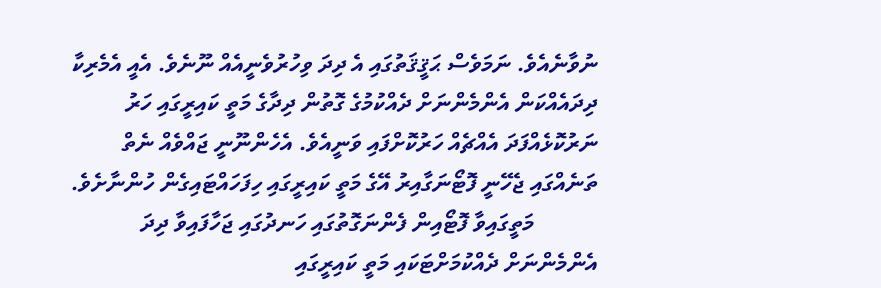ނުވާނެއެވެ. ނަމަވެސް ޙަޤީޤަތުގައި އެ ދިދަ ވިހުރުވެނީއެއް ނޫނެވެ. އެއީ އެމެރިކާ ދިދައެއްކަން އެންމެންނަށް ދެއްކުމުގެ ގޮތުން ދިދާގެ މަތީ ކައިރީގައި ހަރު ނަރުކޮޅެއްފަދަ އެއްޗެއް ހަރުކޮށްފައި ވަނީއެވެ. އެހެންނޫނީ ޖައްވެއް ނެތް ތަނެއްގައި ޖެހޭނީ ފޮޓޯނަގާއިރު އޭގެ މަތީ ކައިރީގައި ހިފަހައްޓައިގެން ހުންނާށެވެ.
           މަތީގައިވާ ފޮޓޯއިން ފެންނަގޮތުގައި ހަނދުގައި ޖަހާފައިވާ ދިދަ އެންމެންނަށް ދެއްކުމަށްޓަކައި މަތީ ކައިރީގައި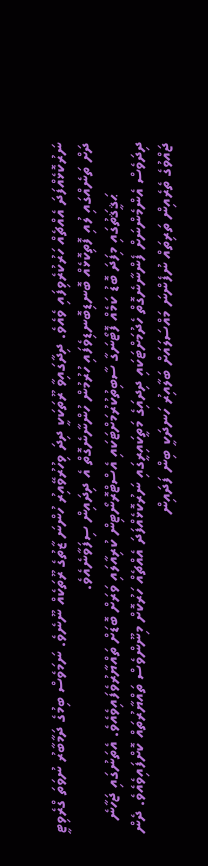ނަރުކޮޅެއްފަދަ އެއްޗެއް ހަރުކުރެވިފައި ވެއެވެ. ދިދާގައިވާ ރޫތަކަކީ ދިދަ ވިހުރުވޭއިރު ހުންނަ ޒާތުގެ ރޫތަކެއް ނޫނެވެ. ނަމަވެސް ބިމުގެ ދަމާބާރު ނުވަތަ ގްރެވިޓީ ދަށް ތަނެއްގައި ލުއި ފޮތިކޮޅެއް ބޮނޑިބޮނޑިވެފައި ހުރުމުން ހުންނާނެގޮތް އެ ދިދައިން ސިފަވާނެއެވެ.
           ޙަޤީޤަތުގައި މިފަދަ ބޮޑު ކަމެއް ފޮޓޯނަގާ ސާބިތުކުރުމަށްޓަކައި އެސްޓްރޮނޯޓިން ކުރިއާލައި ވަރަށް ބޮޑަށް ތައްޔާރުވެފައިވެއެވެ. އެތަނުގައި ޖަހާނެ ދިދަވެސް އެންމެންނަށް ފެންނާނެގޮތް ހެދުމަށްޓަކައި ދިދއަިގެ މަތީކައިރީގައި ނަރުކޮޅެއްފަދަ އެއްޗެއް ހަރުކޮށް މިނޫންވެސް ތައްޔާރުތައް ކޮށްފައިވެއެވެ. ދެން ޖައްވުގެ ތެރެއިން ތަރިތައް ނުފެންނަ މައްސަލައަށް ބަލާއިރު ހަނދަކީ ބިން ފަދައިން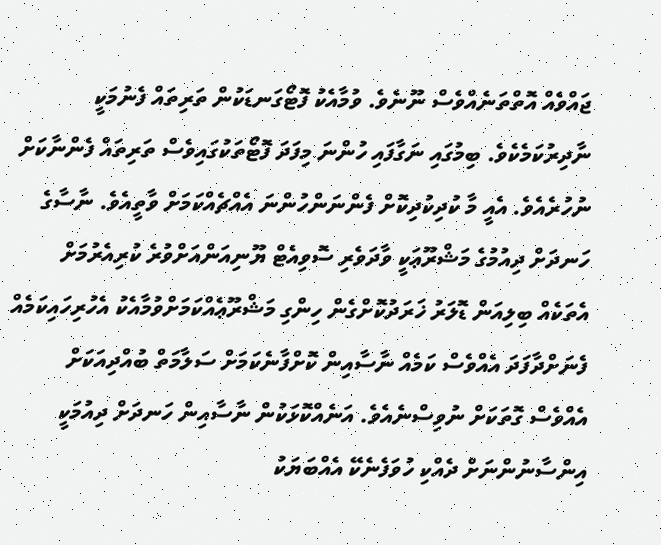ޖައްވެއް އޮތްތަނެއްވެސް ނޫނެވެ. ވުމާއެކު ފޮޓޯގަނޑަކުން ތަރިތައް ފެނުމަކީ ނާދިރުކަމެކެވެ. ބިމުގައި ނަގާފައި ހުންނަ މިފަދަ ފޮޓޯތަކުގައިވެސް ތަރިތައް ފެންނާކަށް ނުހުރެއެވެ. އެއީ މާ ކުދިކުދިކޮށް ފެންނަންހުންނަ އެއްޗެއްކަމަށް ވާތީއެވެ. ނާސާގެ ހަނދަށް ދިއުމުގެ މަޝްރޫޢަކީ ވާދަވެރި ސޮވިއެޓް ޔޫނިއަންއަށްވުރެ ކުރިއެރުމަށް އެތަކެއް ބިލިއަން ޑޮލަރު ޚަރަދުކޮށްގެން ހިންގި މަޝްރޫޢެއްކަމަށްވުމާއެކު އެހުރިހައިކަމެއް ފެނަށްދާފަދަ އެއްވެސް ކަމެއް ނާސާއިން ކޮށްފާނެކަމަށް ސަލާމަތް ބުއްދިއަކަށް އެއްވެސް ގޮތަކަށް ނުވިސްނެއެވެ. އަނެއްކޮޅަކުން ނާސާއިން ހަނދަށް ދިއުމަކީ އިންސާނުންނަށް ދެއްކި ހުވަފެނެކޭ އެއްބަޔަކު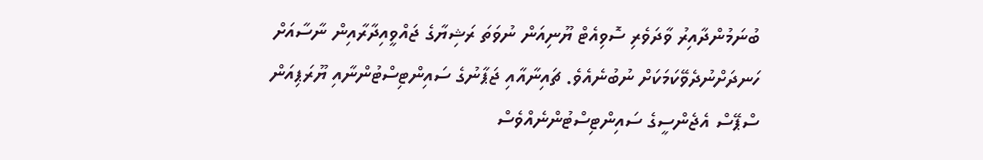ބުނަމުންދާއިރު ވާދަވެރި ސޮވިއެޓް ޔޫނިއަން ނުވަތަ ރަޝިޔާގެ ޖައްވީއިދާރާއިން ނާސާއަށް ހަނދަށްނުދެވޭކަމަކަށް ނުބުނެއެވެ. ޗައިނާއާއި ޖަޕާނުގެ ސައިންޓިސްޓުންނާއި ޔޫރަޕިއަން ސްޕޭސް އެޖެންސީގެ ސައިންޓިސްޓުންނެއްވެސް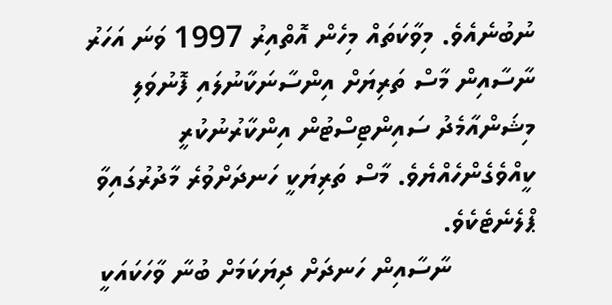ނުބުނެއެވެ. މިވާކަތައް މިހެން އޮތްއިރު 1997 ވަނަ އަހަރު ނާސާއިން މާސް ތަރިޔަށް އިންސާނަކާނުލައި ފޮނުވަލި މިޝަންއާމެދު ސައިންޓިސްޓުން އިންކާރުނުކުރީ ކީއްވެގެންހެއްޔެވެ. މާސް ތަރިޔަކީ ހަނދަށްވުރެ މާދުރުގައިވާ ޕްލެނެޓެކެވެ.
           ނާސާއިން ހަނދަށް ދިޔަކަމަށް ބުނާ ވާހަކައަކީ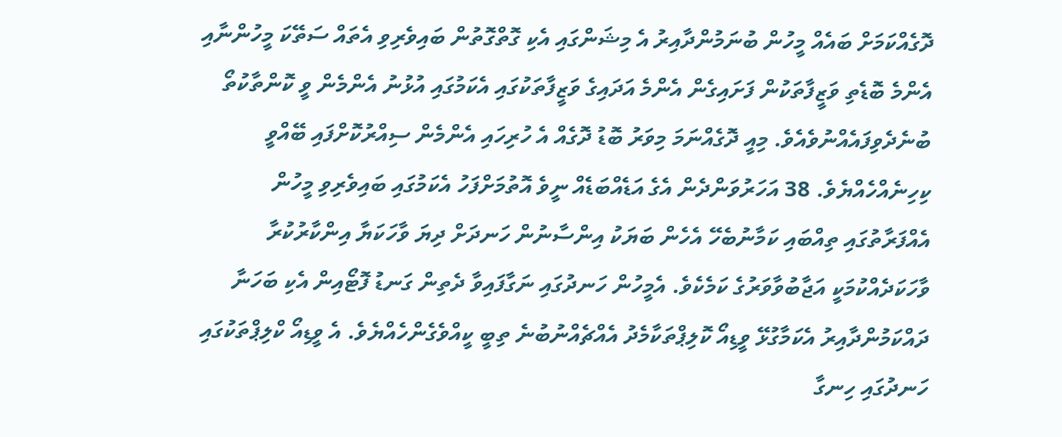ދޮގެއްކަމަށް ބައެއް މީހުން ބުނަމުންދާއިރު އެ މިޝަންގައި އެކި ގޮތްގޮތުން ބައިވެރިވި އެތައް ސަތޭކަ މީހުންނާއި އެންމެ ބޮޑެތި ވަޒީފާތަކުން ފަށައިގެން އެންމެ އަދައިގެ ވަޒީފާތަކުގައި އެކަމުގައި އުޅުނު އެންމެން ވީ ކޮންތާކުތޯ ބުނެދެވިފައެއްނުވެއެވެ. މިއީ ދޮގެއްނަމަ މިވަރު ބޮޑު ދޮގެއް އެ ހުރިހައި އެންމެން ސިއްރުކޮށްފައި ބޭއްވީ ކިހިނެއްހެއްޔެވެ. 38 އަހަރުވަންދެން އެގެ އަޑެއްބަޑެއް ނީވެ އޮތުމަށްފަހު އެކަމުގައި ބައިވެރިވި މީހުން އެއްފަރާތުގައި ތިއްބައި ކަމާނުބެހޭ އެހެން ބަޔަކު އިންސާނުން ހަނދަށް ދިޔަ ވާހަކަޔާ އިންކާރުކުރާ ވާހަކަދެއްކުމަކީ އަޖާބުވާވަރުގެ ކަމެކެވެ. އެމީހުން ހަނދުގައި ނަގާފައިވާ ދެތިން ގަނޑު ފޮޓޯއިން އެކި ބަހަނާ ދައްކަމުންދާއިރު އެކަމާގުޅޭ ވީޑިއޯ ކޮލިޕްތަކާމެދު އެއްޗެއްނުބުނެ ތިބީ ކީއްވެގެންހެއްޔެވެ. އެ ވީޑިއޯ ކްލިޕްތަކުގައި ހަނދުގައި ހިނގާ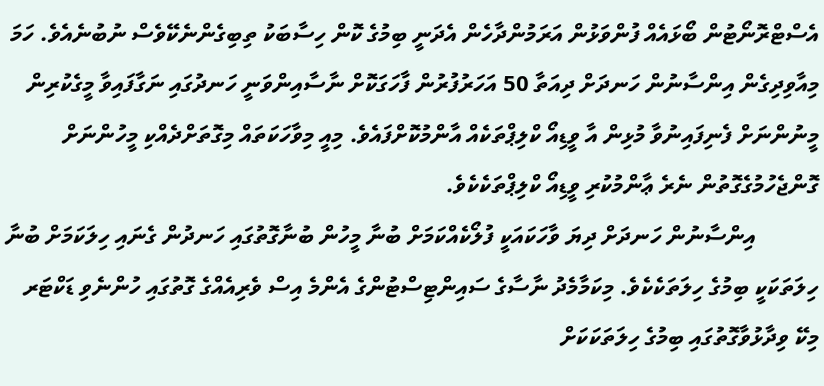އެސްޓްރޮނޯޓުން ބޯޅައެއް ފުންވަޅުން އަރަމުންދާހެން އެދަނީ ބިމުގެ ކޮން ހިސާބަކު ތިބިގެންނެކޭވެސް ނުބުނެއެވެ. ހަމަ މިއާވިދިގެން އިންސާނުން ހަނދަށް ދިއަތާ 50 އަހަރުފުރުން ފާހަގަކޮށް ނާސާއިންވަނީ ހަނދުގައި ނަގާފައިވާ މީގެކުރިން މީނުންނަށް ފެނިފައިނުވާ މުޅިން އާ ވީޑިއޯ ކްލިޕްތަކެއް އާންމުކޮށްފައެވެ. މިއީ މިވާހަކަތައް މިގޮތަށްދެއްކި މީހުންނަށް ގޮންޖެހުމުގެގޮތުން ނެރެ ޢާންމުކުރި ވީޑިއޯ ކްލިޕްތަކެކެވެ.
           އިންސާނުން ހަނދަށް ދިޔަ ވާހަކައަކީ ފުލޯކެއްކަމަށް ބުނާ މީހުން ބުނާގޮތުގައި ހަނދުން ގެނައި ހިލަކަމަށް ބުނާ ހިލަތަކަކީ ބިމުގެ ހިލަތަކެކެވެ. މިކަމާމެދު ނާސާގެ ސައިންޓިސްޓުންގެ އެންމެ އިސް ވެރިއެއްގެ ގޮތުގައި ހުންނެވި ޑަކްޓަރ މިކޭ ވިދާޅުވާގޮތުގައި ބިމުގެ ހިލަތަކަކަށް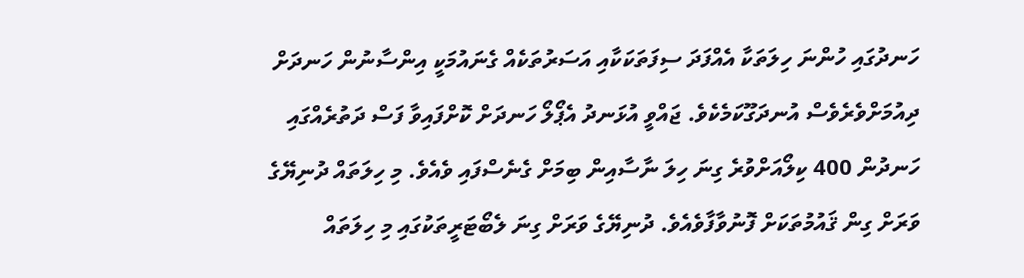ހަނދުގައި ހުންނަ ހިލަތަކާ އެއްފަދަ ސިފަތަކަކާއި އަސަރުތަކެއް ގެނައުމަކީ އިންސާނުން ހަނދަށް ދިއުމަށްވެރެވެސް އުނދަގޫކަމެކެވެ. ޖައްވީ އުޅަނދު އެޕޯލޯ ހަނދަށް ކޮށްފައިވާ ފަސް ދަތުރެއްގައި ހަނދުން 400 ކިލޯއަށްވުރެ ގިނަ ހިލަ ނާސާއިން ބިމަށް ގެނެސްފައި ވެއެވެ. މި ހިލަތައް ދުނިޔޭގެ ވަރަށް ގިން ޤައުމުތަކަށް ފޮނުވާފާވެއެވެ. ދުނިޔޭގެ ވަރަށް ގިނަ ލެބޯޓަރީތަކުގައި މި ހިލަތައް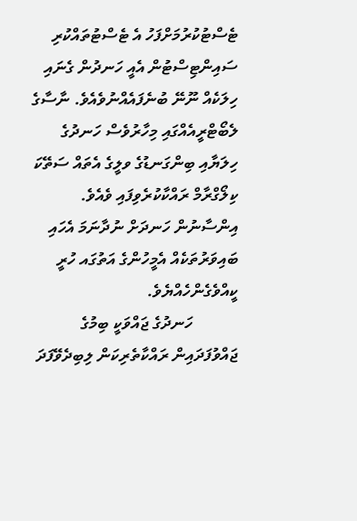ޓެސްޓުކުރުމަށްފަހު އެ ޓެސްޓުތައްކުރި ސައިންޓިސްޓުން އެއީ ހަނދުން ގެނައި ހިލަކެއް ނޫނޭ ބުނެފައެއްނުވެއެވެ. ނާސާގެ ލެބޯޓްރީއެއްގައި މިހާރުވެސް ހަނދުގެ ހިލަޔާއި ބިންގަނޑުގެ ވލީގެ އެތައް ސަތޭކަ ކިލޯގްރާމް ރައްކާކުރެވިފައި ވެއެވެ. އިންސާނުން ހަނދަށް ނުދާނަމަ އެހައި ބައިވަރުތަކެއް އެމީހުންގެ އަތުގައ ހުރީ ކީއްވެގެންހެއްޔެވެ.
           ހަނދުގެ ޖައްވަކީ ބިމުގެ ޖައްވުފަދައިން ރައްކާތެރިކަން ލިބިދެވޭފަދަ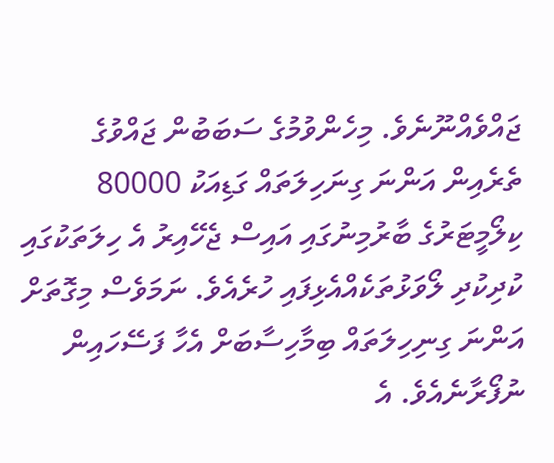ޖައްވެއްނޫނެވެ. މިހެންވުމުގެ ސަބަބުން ޖައްވުގެ ތެރެއިން އަންނަ ގިނަހިލަތައް ގަޑިއަކު 80000 ކިލޯމީޓަރުގެ ބާރުމިނުގައި އައިސް ޖެހޭއިރު އެ ހިލަތަކުގައި ކުދިކުދި ލޯވަޅުތަކެއްއެޅިފައި ހުރެއެވެ. ނަމަވެސް މިގޮތަށް އަންނަ ގިނިހިލަތައް ބިމާހިސާބަށް އެހާ ފަސޭހައިން ނުފޯރާނެއެވެ. އެ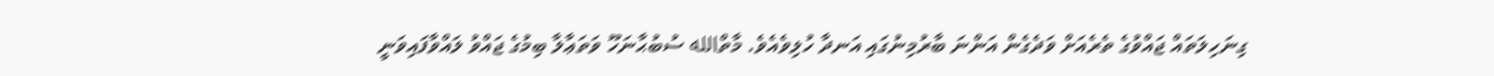ގިނަހިލަތައް ޖައްވުގެ ތެރެއަށް ވަދެގެން އަންނަ ބާރުމިނުގައި އަނދާ ހުލިވެއެވެ. މާތްالله ސުބުޙާނަހޫ ވަތަޢާލާ ބިމުގެ ޖައްވު ލައްވާފައިވަނީ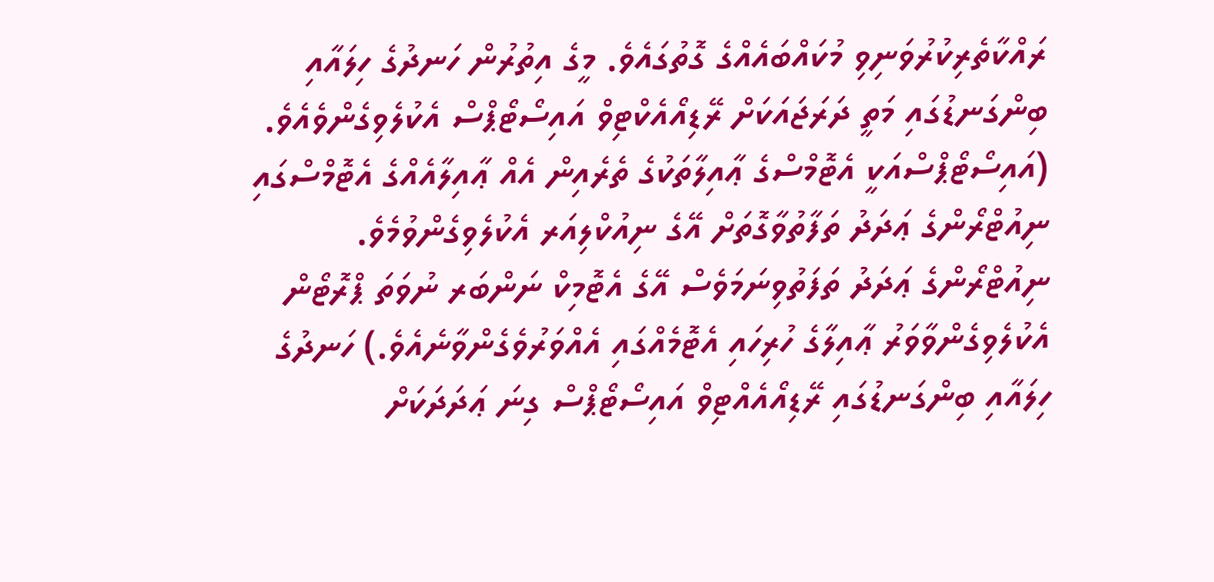ރައްކާތެރިކުރުވަނިވި މުކައްބައެއްގެ ގޮތުގައެވެ. މީގެ އިތުރުން ހަނދުގެ ހިލައާއި ބިންގަނޑުގައި މަތީ ދަރަޖައަކަށް ރޭޑިއޯއެކްޓިވް އައިސޯޓޯޕްސް އެކުލެވިގެންވެއެވެ. (އައިސޯޓޯޕްސްއަކީ އެޓޮމްސްގެ ޢާއިލާތަކުގެ ތެރެއިން އެއް ޢާއިލާއެއްގެ އެޓޮމްސްގައި ނިއުޓްރޯންގެ ޢަދަދު ތަފާތުވާގޮތަށް އޭގެ ނިއުކްލިއަރ އެކުލެވިގެންވުމެވެ. ނިއުޓްރޯންގެ ޢަދަދު ތަފަތުވިނަމަވެސް އޭގެ އެޓޮމިކް ނަންބަރ ނުވަތަ ޕްރޮޓޯން އެކުލެވިގެންވާވަރު ޢާއިލާގެ ހުރިހައި އެޓޮމެއްގައި އެއްވަރުވެގެންވާނެއެވެ.) ހަނދުގެ ހިލައާއި ބިންގަނޑުގައި ރޭޑިއޯއެއްޓިވް އައިސޯޓޯޕްސް ގިނަ ޢަދަދަކަށް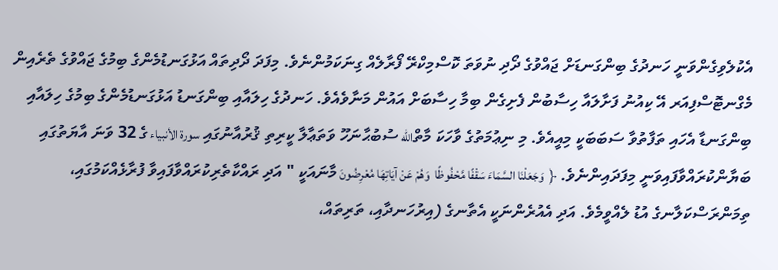އެކުލެވިގެންވަނީ ހަނދުގެ ބިންގަނޑަށް ޖައްވުގެ ދޯދި ނުވަތަ ކޮސްމިކްރޭ ފޯރާލެއް ގިނަކަމުންނެވެ. މިފަދަ ދޯދިތައް އަޅުގަނޑުމެންގެ ބިމުގެ ޖައްވުގެ ތެރެއިން މެގްނޓޮސްފިއަރ އޭ ކިއުނު ފަށާލައާ ހިސާބުން ފެށިގެން ބިމާ ހިސާބަށް އައުން މަނާވެއެވެ. ހަނދުގެ ހިލައާއި ބިންގަނޑު އަޅުގަނޑުމެންގެ ބިމުގެ ހިލައާއި ބިންގަނޑާ އެހައި ތަފާތުވާ ސަބަބަކީ މިއީއެވެ. މި ނިޢުމަތުގެ ވާހަކަ މާތްالله ސުބުޙާނަހޫ ވަތަޢާލާ ކީރިތި ޤުރުއާނުގައި سورة الأنبياء ގެ 32 ވަނަ އާޔަތުގައި ބަޔާންކުރައްވާފައިވަނީ މިފަދައިންނެވެ. ﴿ وَجَعَلْنَا السَّمَاءَ سَقْفًا مَّحْفُوظًا  وَهُمْ عَنْ آيَاتِهَا مُعْرِضُونَ މާނައަކީ " އަދި ރައްކާތެރިކުރައްވާފައިވާ ފުރާޅެއްކަމުގައި، ތިމަންރަސްކަލާނގެ އުޑު ލެއްވީމެވެ. އަދި އެއުރެންނަކީ އެތާނގެ (އިރުހަނދާއި، ތަރިތައް،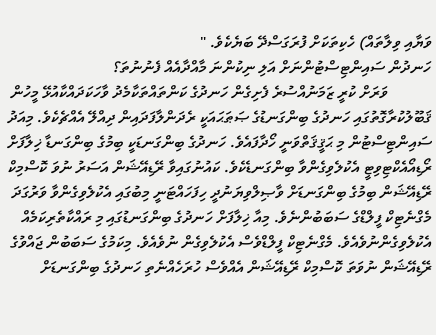ވަޔާއި ވިލާތައް) ހެކިތަކަށް ފުރަގަސްދޭ ބަޔެކެވެ. "
ހަނދުން ސައިންޓިސްޓުންނަށް އަލި ނިކުންނަ މާއްދާއެއް ފެނުނުތަ؟
           ވަރަށް ކުރީ ޒަމަނުއްސުރެ ފެށިގެން ހަނދުގެ ކަންތައްތަކާމެދު ވާހަކަދައްކާއުޅޭ މީހުން ޤަބޫލުކުރާގޮތުގައި ހަނދުގެ ބިންގަނޑުގެ ޞަޠަޙައަކީ ރެދަންލާފަދައިން ދިއްލޭ އެއްޗެކެވެ. މިއަދު ސައިންޓިސްޓުން މި ޙަޤީޤަތްވަނީ ހޯދާފައެވެ. ހަނދުގެ ބިންގަނޑަކީ ބިމުގެ ބިންގަނޑާ ޚިލާފަށް ރޯޑިއޯއެކްޓިވިޓީ އެކުލެވިގެންވާ ބިންގަނޑެކެވެ. ކައުނުގައިވާ ރޭޑިއޭޝަން އަސަރު ނުވަ ކޮސްމިކް ރޭޑިއޭޝަން ބިމުގެ ބިންގަނޑަށް ވާޞިލްވިޔަނުދީ ހިފަހައްޓަނީ މިބުގައި އެކުލެވިގެންވާ ވަރުގަދަ މެގްނެޓިކް ފީލްޑްގެ ސަބަބުންނެވެ. މިއާ ޚިލާފަށް ހަނދުގެ ބިންގަނޑުގައި މި ރައްކާތެރިކަމެއް އެކުލެވިގެންނުވެއެވެ. މެގްނެޓިކް ފީލްޑްވެސް އެކުލެވިގެން ނުވެއެވެ. މިކަމުގެ ސަބަބުން ޖައްވުގެ ރޭޑިއޭޝަން ނުވަތަ ކޮސްމިކް ރޭޑިއޭޝަން އެއްވެސް ހުރަހެއްނެތި ހަނދުގެ ބިންގަނޑަށް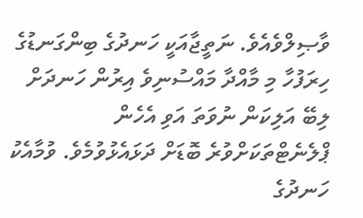ވާޞިލްވެއެވެ. ނަތީޖާއަކީ ހަނދުގެ ބިންގަނޑުގެ ހިރަފުހާ މި މާއްދާ މައްސުނިވެ އިރުން ހަނދަށް ލިބޭ އަލިކަން ނުވަތަ އަވި އެހެން ޕްލެނެޓްތަކަށްވުރެ ބޮޑަށް ދަޅައެޅުވުމެވެ. ވުމާއެކު ހަނދުގެ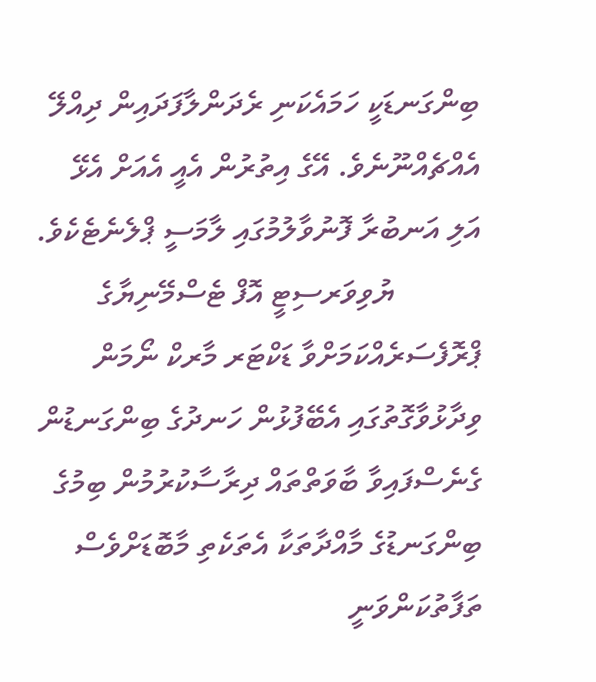ބިންގަނޑަކީ ހަމައެކަނި ރެދަންލާފަދައިން ދިއްލޭ އެއްޗެއްނޫނެވެ. އޭގެ އިތުރުން އެއީ އެއަށް އެޅޭ އަލި އަނބުރާ ފޮނުވާލުމުގައި ލާމަސީ ޕްލެނެޓެކެވެ.
           ޔުވިވަރސިޓީ އޮފް ޓެސްމޭނިޔާގެ ޕްރޮފެސަރެއްކަމަށްވާ ޑަކްޓަރ މާރކް ނޯމަން ވިދާޅުވާގޮތުގައި އެބޭފުޅުން ހަނދުގެ ބިންގަނޑުން ގެނެސްފައިވާ ބާވަތްތައް ދިރާސާކުރުމުން ބިމުގެ ބިންގަނޑުގެ މާއްދާތަކާ އެތަކެތި މާބޮޑަށްވެސް ތަފާތުކަންވަނީ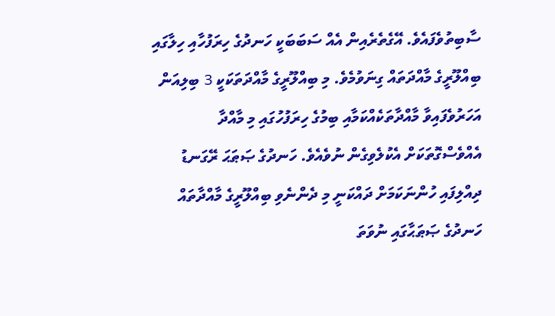ސާބިތުވެފައެވެ. އޭގެތެރެއިން އެއް ސަބަބަކީ ހަނދުގެ ހިރަފުހާއި ހިލާގައި ބިއްލޫރީގެ މާއްދަތައް ގިނަވުމެވެ. މި ބިއްލޫރީގެ މާއްދަތަކަކީ 3 ބިލިއަން އަހަރުވެފައިވާ މާއްދާތަކެއްކަމާއި ބިމުގެ ހިރަފުހުގައި މި މާއްދާ އެއްވެސްގޮތަކަށް އެކުލެވިގެން ނުވެއެވެ. ހަނދުގެ ޞަޠަޙަ ރޭގަނޑު ދިއްލިފައި ހުންނަކަމަށް ދައްކަނީ މި ދެންނެވި ބިއްލޫރީގެ މާއްދާތައް ހަނދުގެ ޞަޠަޙާގައި ނުވަތަ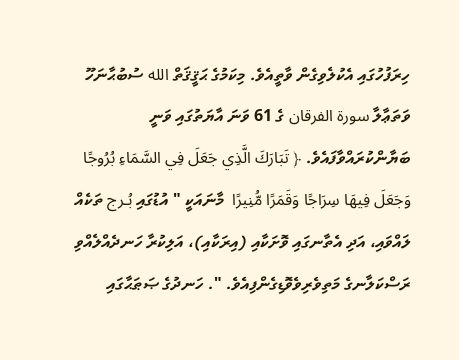ހިރަފުހުގައި އެކުލެވިގެން ވާތީއެވެ. މިކަމުގެ ޙަޤީޤަތް الله ސުބުޙާނަހޫ ވަތަޢާލާ سورة الفرقان ގެ 61 ވަނަ އާޔަތުގައި ވަނީ ބަޔާންކުރައްވާފައެވެ. ﴿ تَبَارَكَ الَّذِي جَعَلَ فِي السَّمَاءِ بُرُوجًا وَجَعَلَ فِيهَا سِرَاجًا وَقَمَرًا مُّنِيرًا  މާނައަކީ " އުޑުގައި بُـرج ތަކެއް ލައްވައި، އަދި އެތާނގައި ވޮށަކާއި (އިރަކާއި)، އަލިކުރާ ހަނދެއްލެއްވި ރަސްކަލާނގެ މަތިވެރިވެވޮޑިގެންފިއެވެ. ". ހަނދުގެ ޞަޠަޙާގައި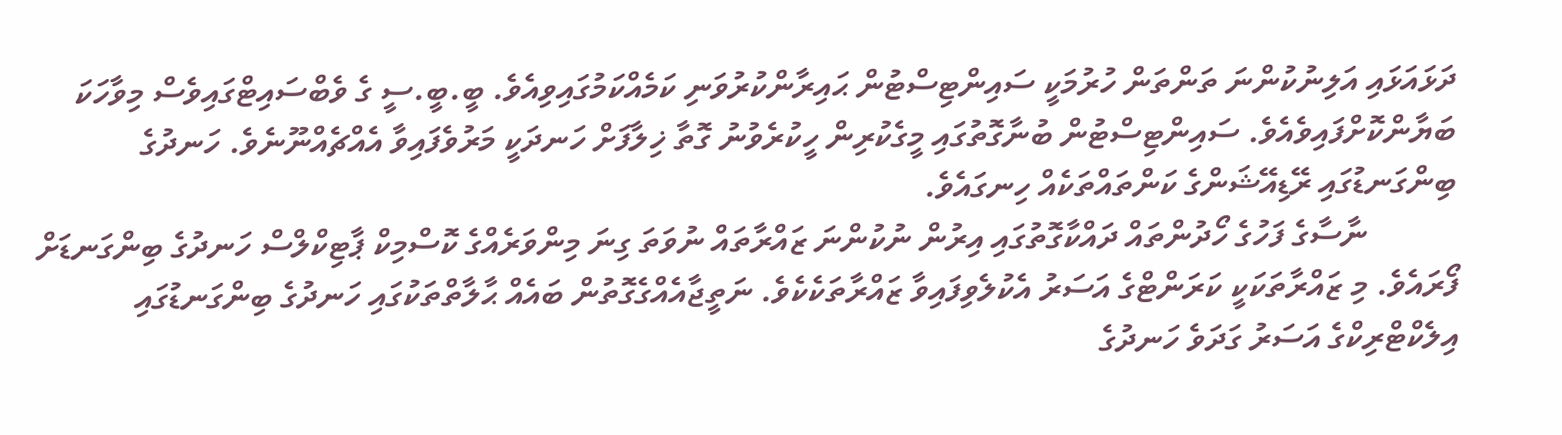ދަޅައަޅައި އަލިނުކުންނަ ތަންތަން ހުރުމަކީ ސައިންޓިސްޓުން ޙައިރާންކުރުވަނި ކަމެއްކަމުގައިވިއެވެ. ބީ.ބީ.ސީ ގެ ވެބްސައިޓްގައިވެސް މިވާހަކަ ބަޔާންކޮށްފައިވެއެވެ. ސައިންޓިސްޓުން ބުނާގޮތުގައި މީގެކުރިން ހީކުރެވުނު ގޮތާ ޚިލާފަށް ހަނދަކީ މަރުވެފައިވާ އެއްޗެއްނޫނެވެ. ހަނދުގެ ބިންގަނޑުގައި ރޭޑިއޭޝަންގެ ކަންތައްތަކެއް ހިނގައެވެ.
           ނާސާގެ ފަހުގެ ހޯދުންތައް ދައްކާގޮތުގައި އިރުން ނުކުންނަ ޒައްރާތައް ނުވަތަ ގިނަ މިންވަރެއްގެ ކޮސްމިކް ޕާޓިކްލްސް ހަނދުގެ ބިންގަނޑަށް ފޯރައެވެ. މި ޒައްރާތަކަކީ ކަރަންޓްގެ އަސަރު އެކުލެވިފައިވާ ޒައްރާތަކެކެވެ. ނަތީޖާއެއްގެގޮތުން ބައެއް ޙާލާތްތަކުގައި ހަނދުގެ ބިންގަނޑުގައި އިލެކްޓްރިކްގެ އަސަރު ގަދަވެ ހަނދުގެ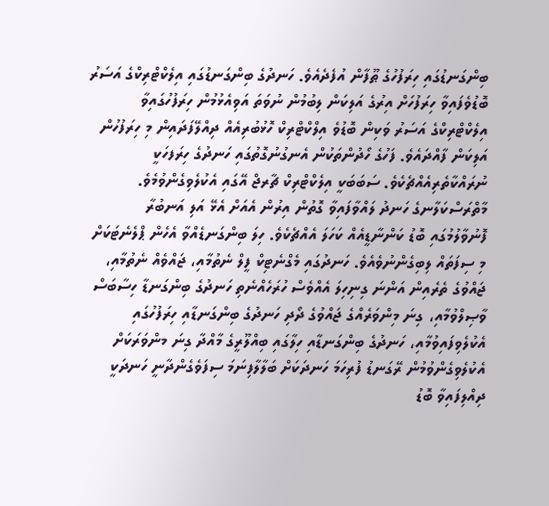ބިންގަނޑުގައި ހިރަފުހުގެ ޠޫފާން އުފެދެއެވެ. ހަނދުގެ ބިންގަނޑުގައި އިލެކްޓްރިކްގެ އަސަރު ބޮޑުވެފައިވާ ހިރަފުހަށް އިރުގެ އަލިކަން ލިބުމުން ނުވަތަ އަވިއެޅުމުން ހިރަފުހުގައިވާ އިލެކްޓްރިކްގެ އަސަރު ވަކިން ބޮޑުވެ އިލްކްޓްރިކް ހޮޅުބުރިއެއް ދިއްލޭފަދައިން މި ހިރަފުހުން އަލިކަން ފާއްދައެވެ. ފަހުގެ ހޯދުންތަކުން އެނގުނުގޮތުގައި ހަނދުގެ ހިރަފހަކީ ނުރައްކާތެރިއެއްޗެކެވެ. ސަބަބަކީ އިލެކްޓްރިކް ޗާރޖް އޭގައި އެކުލެވިގެންވުމެވެ. މާތްރަސްކަލާނގެ ހަނދު ލައްވާފައިވާ ގޮތުން އިރުން އެއަށް އެޅޭ އަލި އަނބުރާ ފޮނުވާލުމުގައި ބޮޑު ކަންނާޑީއެއް ކަހަލަ އެއްޗެކެވެ. ހިލަ ބިންގަނޑެއްވާ އެހެން ޕްލެނެޓަކަށް މި ސިފަތައް ލިބިގެންނުވެއެވެ. ހަނދުގައި މެގްނެޓިކް ފީލް ނެތުމާއި، ޖައްވެއް ނެތުމާއި، ޖައްވުގެ ތެރެއިން އަންނަ ގިނިހިލަ އެއްވެސް ހުރަހެއްނެތި ހަނދުގެ ބިންގަނޑާ ހިސާބަސް ވާޞިލްވުމާއި، ގިނަ މިންވަރެއްގެ ޖައްވުގެ ދޯދި ހަނދުގެ ބިންގަނޑާއި ހިރަފުހުގައި އެކުލެވިފައިވުމާއި، ހަނދުގެ ބިންގަނޑާއި ހިލާގައި ބިއްލޫރީގެ މާއްދާ ގިނަ މންވަރަކަށް އެކުލެވިގެންވުމުން ރޭގަނޑު ފުރިހަމަ ހަނދަކަށް ބަލާލާފިނަމަ ސިފަވެގެންދާނީ ހަނދަކީ ދިއްލިފައިވާ ބޮޑު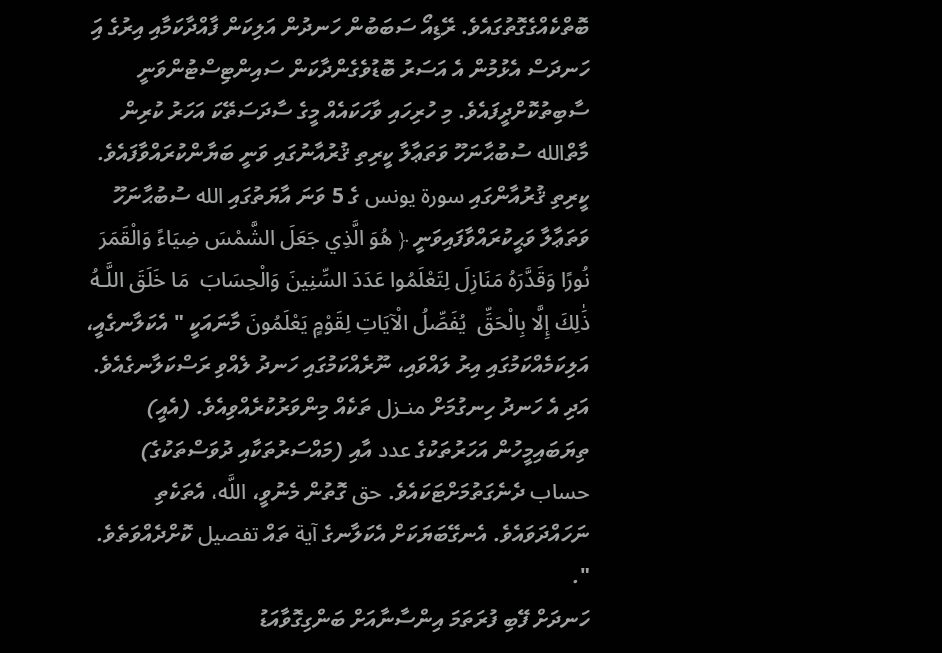ބޮތްކެއްގެގޮތުގައެވެ. ރޭޑިއޯ ސަބަބުން ހަނދުން އަލިކަން ފާއްދާކަމާއި އިރުގެ އަި ހަނދަސް އެޅުމުން އެ އަސަރު ބޮޑުވެގެންދާކަން ސައިންޓިސްޓުންވަނީ ސާބިތުކޮށްދީފައެވެ. މި ހުރިހައި ވާހަކައެއް މީގެ ސާދަސަތޭކަ އަހަރު ކުރިން މާތްالله ސުބުޙާނަހޫ ވަތަޢާލާ ކީރިތި ޤުރުއާނުގައި ވަނީ ބަޔާންކުރައްވާފައެވެ. ކީރިތި ޤުރުއާންގައި سورة يونس ގެ 5 ވަނަ އާޔަތުގައި الله ސުބުޙާނަހޫ ވަތަޢާލާ ވަޙީކުރައްވާފައިވަނީ ﴿ هُوَ الَّذِي جَعَلَ الشَّمْسَ ضِيَاءً وَالْقَمَرَ نُورًا وَقَدَّرَهُ مَنَازِلَ لِتَعْلَمُوا عَدَدَ السِّنِينَ وَالْحِسَابَ  مَا خَلَقَ اللَّـهُ ذَٰلِكَ إِلَّا بِالْحَقِّ  يُفَصِّلُ الْآيَاتِ لِقَوْمٍ يَعْلَمُونَ މާނައަކީ " އެކަލާނގެއީ، އަލިކަމެއްކަމުގައި އިރު ލައްވައި، ނޫރެއްކަމުގައި ހަނދު ލެއްވި ރަސްކަލާނގެއެވެ. އަދި އެ ހަނދު ހިނގުމަށް منـزل ތަކެއް މިންވަރުކުރެއްވިއެވެ. (އެއީ) ތިޔަބައިމީހުން އަހަރުތަކުގެ عدد އާއި (މައްސަރުތަކާއި ދުވަސްތަކުގެ) حساب ދެނެގަތުމަށްޓަކައެވެ. حق ގޮތުން މެނުވީ، اللَّه، އެތަކެތި ނަހައްދަވައެވެ. އެނގޭބަޔަކަށް އެކަލާނގެ آية ތައް تفصيل ކޮށްދެއްވަތެވެ. ".
ހަނދަށް ފޭބި ފުރަތަމަ އިންސާނާއަށް ބަންގިގޮވާއަޑު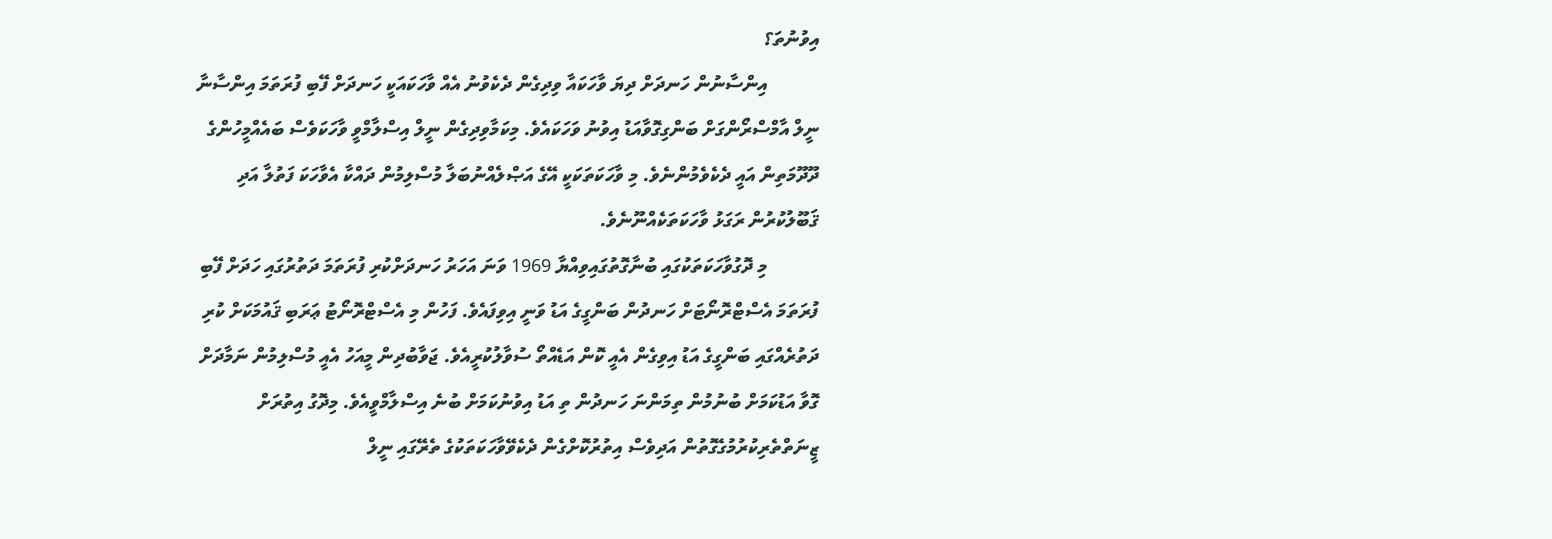އިވުނުތަ؟
           އިންސާނުން ހަނދަށް ދިޔަ ވާހަކައާ ވިދިގެން ދެކެވުނު އެއް ވާހަކައަކީ ހަނދަށް ފޭބި ފުރަތަމަ އިންސާނާ ނީލް އާމްސްރޯންގަށް ބަންގިގޮވާއަޑު އިވުނު ވަހަކައެވެ. މިކަމާވިދިގެން ނީލް އިސްލާމްވީ ވާހަކަވެސް ބައެއްމީހުންގެ ދޫދޫމަތިން އައީ ދެކެވެމުންނެވެ. މި ވާހަކަތަކަކީ އޭގެ އަޞްލެއްނުބަލާ މުސްލިމުން ދައްކާ އެވާހަކަ ފަތުލާ އަދި ޤަބޫލުކުރުން ރަގަޅު ވާހަކަތަކެއްނޫނެވެ.
           މި ދޮގުވާހަކަތަކުގައި ބުނާގޮތުގައިވިއްޔާ 1969 ވަނަ އަހަރު ހަނދަށްކުރި ފުރަތަމަ ދަތުރުގައި ހަދަށް ފޭބި ފުރަތަމަ އެސްޓްރޮނޯޓަށް ހަނދުން ބަންގީގެ އަޑު ވަނީ އިވިފައެވެ. ފަހުން މި އެސްޓްރޮނޯޓު ޢަރަބި ޤައުމަކަށް ކުރި ދަތުރެއްގައި ބަންގީގެ އަޑު އިވިގެން އެއީ ކޮން އަޑެއްތޯ ސުވާލުކުރީއެވެ. ޖަވާބުދިން މީއަހު އެއީ މުސްލިމުން ނަމާދަށް ގޮވާ އަޑުކަމަށް ބުނުމުން ތިމަންނަ ހަނދުން ތި އަޑު އިވުނުކަމަށް ބުނެ އިސްލާމްވީއެވެ. މިދޮގު އިތުރަށް ޒީނަތްތެރިކުރުމުގެގޮތުން އަދިވެސް އިތުރުކޮށްގެން ދެކެވޭވާހަކަތަކުގެ ތެރޭގައި ނީލް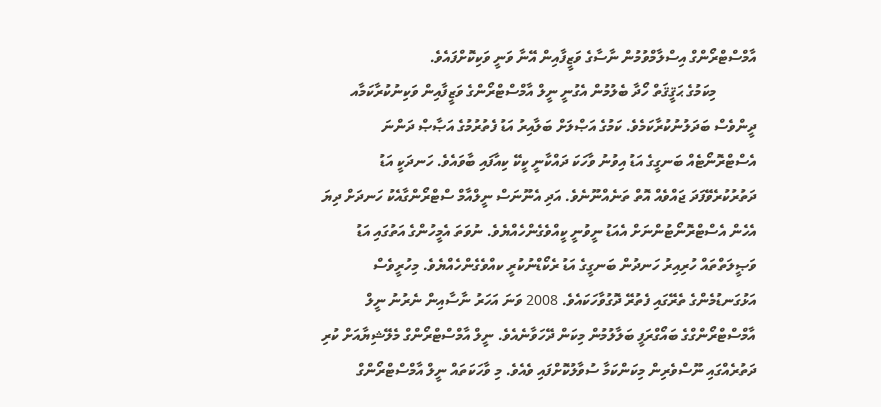އާމްސްޓްރޯންގް އިސްލާމްވުމުން ނާސާގެ ވަޒީފާއިން އޭނާ ވަނީ ވަކިކޮށްފައެވެ.
           މިކަމުގެ ޙަޤީޤަތް ހޯދާ ބެލުމުން އެގުނީ ނީލް އާމްސްޓްރޯންގެ ވަޒީފާއިން ވަކިނުކުރާކަމާއ ދީންވެސް ބަދަލުނުކުރާކަމެވެ. ކަމުގެ އަޞްލަށް ބަލާއިރު އަޑު ފެތުރުމުގެ އަޞާޞް ދަންނަ އެސްޓްރޮނޯޓެއް ބަނގީގެ އަޑު އިވުނު ވާހަކަ ދައްކާނީ ކީކޭ ކިއާފައި ބާވައެވެ. ހަނދަކީ އަޑު ދަތުރުކުރެވޭފަދަ ޖައްވެއް އޮތް ތަނެއްނޫނެވެ. އަދި އެނޫނަސް ނީލްއާމް ސްޓްރޯންގާއެކު ހަނދަށް ދިޔަ އެހެން އެސްޓްރޮނޯޓުންނަށް އެއަޑު ނީވުނީ ކީއްވެގެންހެއްޔެވެ. ނުވަތަ އެމީހުންގެ އަތުގައި އަޑު ވަޞީލަތްތައް ހުރިއިރު ހަނދުން ބަނގީގެ އަޑު ރެކޯޑްނުކުރީ ކއްވެގެންހެއްޔެވެ. މިހުރީވެސް އަޅުގަނޑުމެންގެ ތެރޭގައި ފެތުރޭ ދޮގުވާހަކައެވެ. 2008 ވަނަ އަހަރު ނާސާއިން ނެރުނު ނީލް އާމްސްޓްރޯންގްގެ ބައޯގްރަފީ ބަލާލުމުން މިކަން ދޭހަވާނެއެވެ. ނީލް އާމްސްޓްރޯންގް މެލޭޝިޔާއަށް ކުރި ދަތުރެއްގައި ނޫސްވެރިން މިކަންކަމާ ސުވާލުކޮށްފައި ވެއެވެ. މި ވާހަކަތައް ނީލް އާމްސްޓްރޯންގް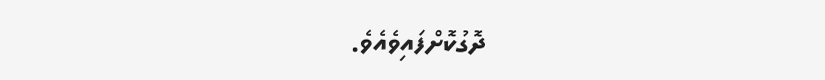ދޮގުކޮށްފައިވެއެވެ.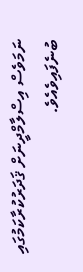ނަމަވެސް އިސްލާމްދީނަށް ޤަދަރުކުރާކަމުގައި ބުނެފައިވެއެވެ.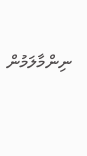ނިންމާލަމުން